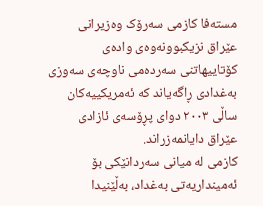مستەفا کازمی سەرۆک وەزیرانی عێراق نزیکبوونەوەی وادەی کۆتاییھاتنی سەردەمی ناوچەی سەوزی بەغدادی ڕاگەیاند کە ئەمریکییەکان ساڵی ٢٠٠٣ دوای پڕۆسەی ئازادی عێراق دایانمەزراند.
کازمی لە میانی سەردانێکی بۆ ئەمینداریەتی بەغداد، بەڵێنیدا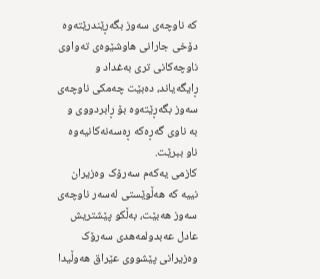کە ناوچەی سەوز بگەڕێندرێتەوە دۆخی جارانی ھاوشێوەی تەواوی ناوچەکانی تری بەغداد و ڕایگەیاند، دەبێت چەمکی ناوچەی سەوز بگەڕێتەوە بۆ ڕابردووی و بە ناوی گەڕەکە ڕەسەنەکانیەوە ناو ببرێت.
کازمی یەکەم سەرۆک وەزیران نییە کە ھەڵوێستی لەسەر ناوچەی سەوز ھەبێت، بەڵکو پێشتریش عادل عەبدولمەھدی سەرۆک وەزیرانی پێشووی عێراق ھەوڵیدا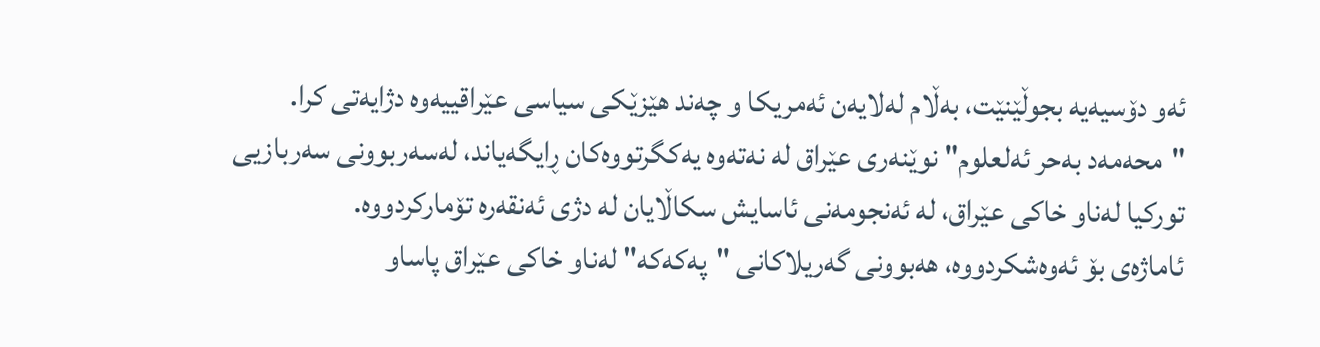ئەو دۆسیەیە بجوڵێنێت، بەڵام لەلایەن ئەمریکا و چەند ھێزێکی سیاسی عێراقییەوە دژایەتی کرا.
"محەمەد بەحر ئەلعلوم" نوێنەری عێراق لە نەتەوە یەکگرتووەکان ڕایگەیاند، لەسەربوونی سەربازیی تورکیا لەناو خاکی عێراق، لە ئەنجومەنی ئاسایش سکاڵایان لە دژی ئەنقەرە تۆمارکردووە.
ئاماژەی بۆ ئەوەشکردووە، ھەبوونی گەریلاکانی "پەکەکە" لەناو خاکی عێراق پاساو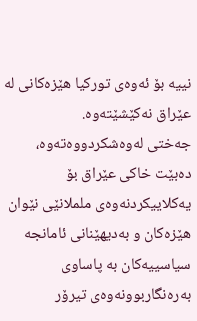نییە بۆ ئەوەی تورکیا ھێزەکانی لە عێراق نەکێشێتەوە.
جەختی لەوەشکردووەتەوە، دەبێت خاکی عێراق بۆ یەکلاییکردنەوەی ململانێی نێوان ھێزەکان و بەدیھێنانی ئامانجە سیاسییەکان بە پاساوی بەرەنگاربوونەوەی تیرۆر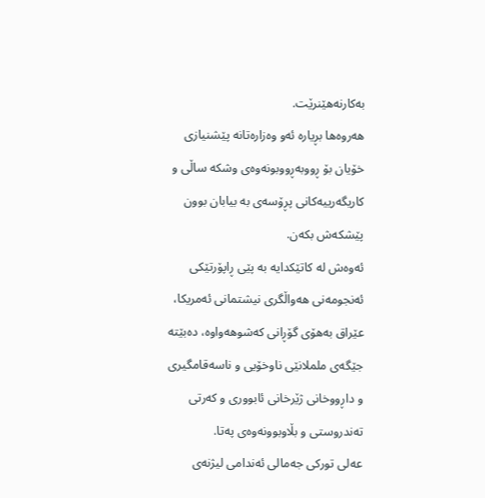بەکارنەھێنرێت.
ھەروەھا بڕیارە ئەو وەزارەتانە پێشنیازی خۆیان بۆ ڕووبەڕووبونەوەی وشکە ساڵی و کاریگەرییەکانی پڕۆسەی بە بیابان بوون پێشکەش بکەن.
ئەوەش لە کاتێکدایە بە پێی ڕاپۆرتێکی ئەنجومەنی ھەواڵگری نیشتمانی ئەمریکا، عێراق بەھۆی گۆڕانی کەشوھەواوە، دەبێتە جێگەی ململانێی ناوخۆیی و ناسەقامگیری و داڕووخانی ژێرخانی ئابووری و کەرتی تەندروستی و بڵاوبوونەوەی پەتا.
عەلی تورکی جەمالی ئەندامی لیژنەی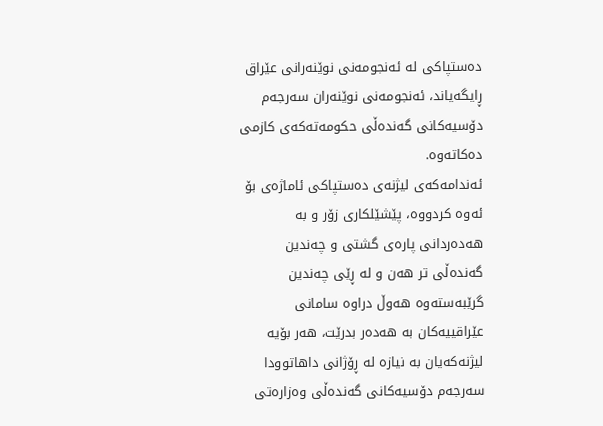دەستپاکی لە ئەنجومەنی نوێنەرانی عێراق ڕایگەیاند، ئەنجومەنی نوێنەران سەرجەم دۆسیەکانی گەندەڵی حکومەتەکەی کازمی دەکاتەوە.
ئەندامەکەی لیژنەی دەستپاکی ئاماژەی بۆ ئەوە کردووە، پێشێلکاری زۆر و بە ھەدەردانی پارەی گشتی و چەندین گەندەڵی تر ھەن و لە ڕێی چەندین گرێبەستەوە ھەوڵ دراوە سامانی عێراقییەکان بە ھەدەر بدرێت، ھەر بۆیە لیژنەکەیان بە نیازە لە ڕۆژانی داھاتوودا سەرجەم دۆسیەکانی گەندەڵی وەزارەتی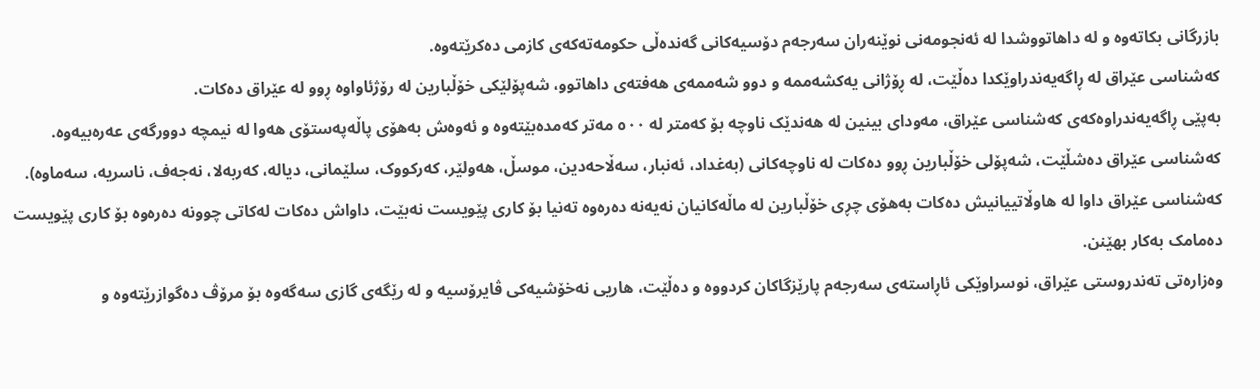بازرگانی بکاتەوە و لە داھاتووشدا لە ئەنجومەنی نوێنەران سەرجەم دۆسیەکانی گەندەڵی حکومەتەکەی کازمی دەکرێتەوە.
کەشناسی عێراق لە ڕاگەیەندراوێکدا دەڵێت، لە ڕۆژانی یەکشەممە و دوو شەممەی ھەفتەی داھاتوو، شەپۆلێکی خۆڵبارین لە رۆژئاواوە ڕوو لە عێراق دەکات.
بەپێی ڕاگەیەندراوەکەی کەشناسی عێراق، مەودای بینین لە ھەندێک ناوچە بۆ کەمتر لە ٥٠٠ مەتر کەمدەبێتەوە و ئەوەش بەھۆی پاڵەپەستۆی ھەوا لە نیمچە دوورگەی عەرەبیەوە.
کەشناسی عێراق دەشڵێت، شەپۆلی خۆڵبارین ڕوو دەکات لە ناوچەکانی (بەغداد، ئەنبار، سەڵاحەدین، موسڵ، ھەولێر، کەرکووک، سلێمانی، دیالە، کەربەلا، نەجەف، ناسریە، سەماوە).
کەشناسی عێراق داوا لە هاوڵاتییانیش دەکات بەهۆی چڕی خۆڵبارین لە ماڵەکانیان نەیەنە دەرەوە تەنیا بۆ کاری پێویست نەبێت، داواش دەکات لەکاتی چوونە دەرەوە بۆ کاری پێویست دەمامک بەکار بهێنن.
وەزارەتی تەندروستی عێراق، نوسراوێکی ئاڕاستەی سەرجەم پارێزگاکان کردووە و دەڵێت، ھاریی نەخۆشیەکی ڤایرۆسیە و لە رێگەی گازی سەگەوە بۆ مرۆڤ دەگوازرێتەوە و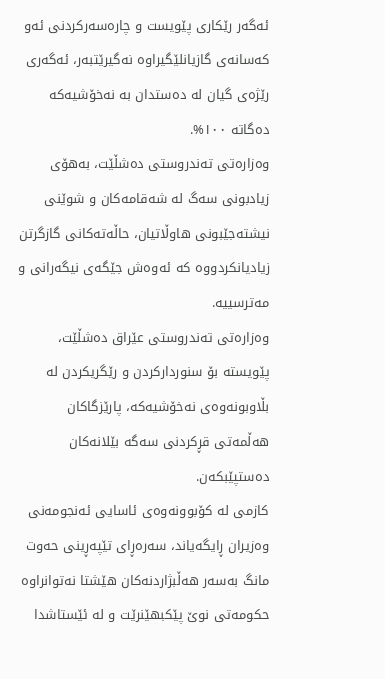ئەگەر رێکاری پێویست و چارەسەرکردنی ئەو کەسانەی گازیانلێگیراوە نەگیرێتبەر، ئەگەری رێژەی گیان لە دەستدان بە نەخۆشیەکە دەگاتە ١٠٠%.
وەزارەتی تەندروستی دەشڵێت، بەھۆی زیادبونی سەگ لە شەقامەکان و شوێنی نیشتەجێبونی ھاوڵاتیان، حاڵەتەکانی گازگرتن زیادیانکردووە کە ئەوەش جێگەی نیگەرانی و مەترسییە.
وەزارەتی تەندروستی عێراق دەشڵێت، پێویستە بۆ سنوردارکردن و رێگریکردن لە بڵاوبونەوەی نەخۆشیەکە، پارێزگاکان ھەڵمەتی قڕکردنی سەگە بێلانەکان دەستپێبکەن.
کازمی لە کۆبوونەوەی ئاسایی ئەنجومەنی وەزیران ڕایگەیاند، سەرەڕای تێپەڕینی حەوت مانگ بەسەر ھەڵبژاردنەکان ھێشتا نەتوانراوە حکومەتی نوێ پێکبھێنرێت و لە ئێستاشدا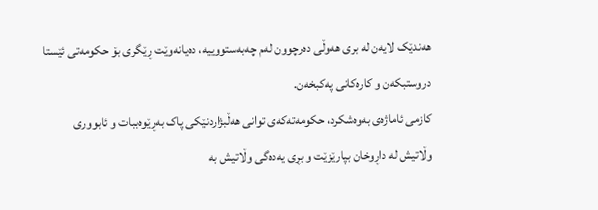ھەندێک لایەن لە بری ھەوڵی دەرچوون لەم چەبەستووییە، دەیانەوێت ڕێگری بۆ حکومەتی ئێستا دروستبکەن و کارەکانی پەکبخەن.
کازمی ئاماژەی بەوەشکرد، حکومەتەکەی توانی ھەڵبژاردنێکی پاک بەڕێوەببات و ئابووری وڵاتیش لە داڕوخان بپارێزێت و بڕی یەدەگی وڵاتیش بە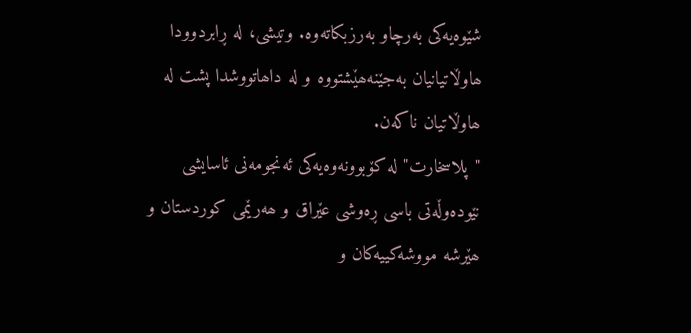شێوەیەکی بەرچاو بەرزبکاتەوە. وتیشی، لە ڕابردوودا ھاوڵاتیانیان بەجێنەھێشتووە و لە داھاتووشدا پشت لە ھاوڵاتیان ناکەن.
"پلاسخارت" لە کۆبوونەوەیەکی ئەنجومەنی ئاسایشی نێودەوڵەتی باسی ڕەوشی عێراق و ھەرێمی کوردستان و ھێرشە مووشەکییەکان و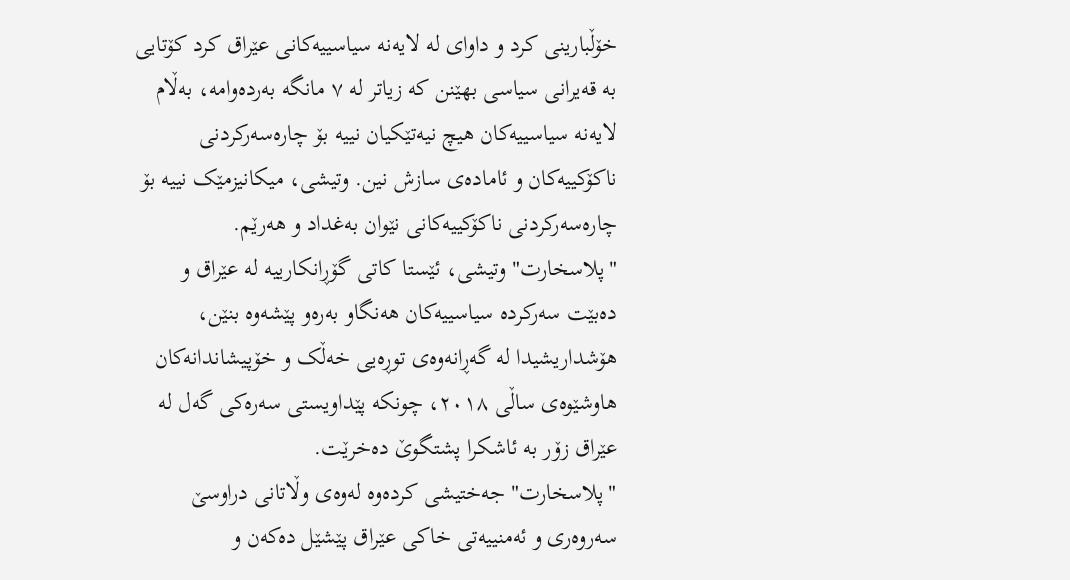خۆڵبارینی کرد و داوای لە لایەنە سیاسییەکانی عێراق کرد کۆتایی بە قەیرانی سیاسی بھێنن کە زیاتر لە ٧ مانگە بەردەوامە، بەڵام لایەنە سیاسییەکان ھیچ نیەتێکیان نییە بۆ چارەسەرکردنی ناکۆکییەکان و ئامادەی سازش نین. وتیشی، میکانیزمێک نییە بۆ چارەسەرکردنی ناکۆکییەکانی نێوان بەغداد و ھەرێم.
"پلاسخارت" وتیشی، ئێستا کاتی گۆڕانکارییە لە عێراق و دەبێت سەرکردە سیاسییەکان ھەنگاو بەرەو پێشەوە بنێن، ھۆشداریشیدا لە گەڕانەوەی توڕەیی خەڵک و خۆپیشاندانەکان ھاوشێوەی ساڵی ٢٠١٨، چونکە پێداویستی سەرەکی گەل لە عێراق زۆر بە ئاشکرا پشتگوێ دەخرێت.
"پلاسخارت" جەختیشی کردەوە لەوەی وڵاتانی دراوسێ سەروەری و ئەمنییەتی خاکی عێراق پێشێل دەکەن و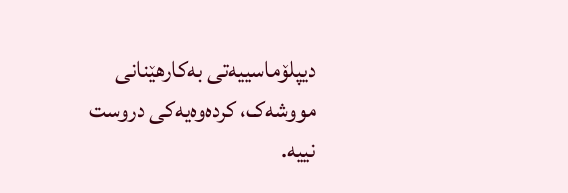دیپلۆماسییەتی بەکارھێنانی مووشەک، کردەوەیەکی دروست نییە.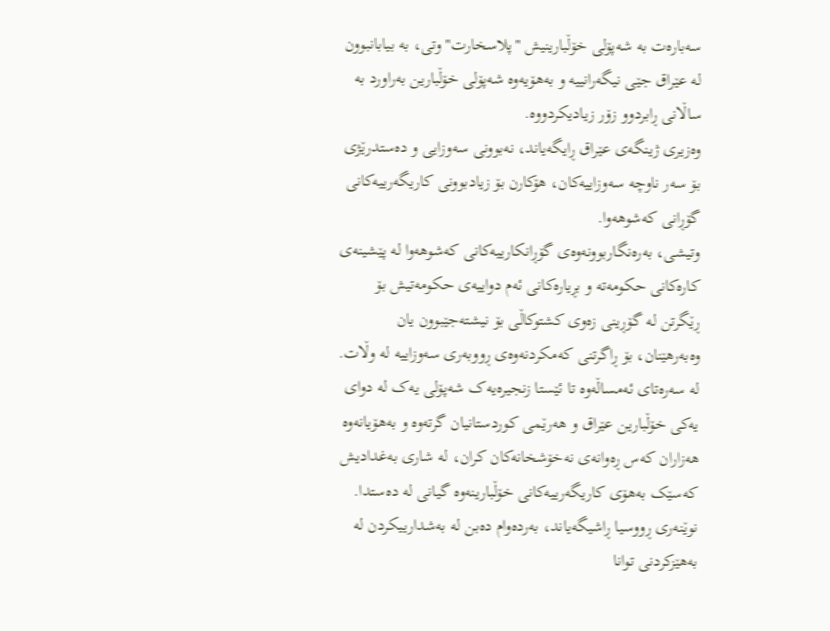سەبارەت بە شەپۆلی خۆڵبارینیش "پلاسخارت" وتی، بە بیابانبوون لە عێراق جێی نیگەرانییە و بەھۆیەوە شەپۆلی خۆڵبارین بەراورد بە ساڵانی ڕابردوو زۆر زیادیکردووە.
وەزیری ژینگەی عێراق ڕایگەیاند، نەبوونی سەوزایی و دەستدرێژی بۆ سەر ناوچە سەوزاییەکان، ھۆکارن بۆ زیادبوونی کاریگەرییەکانی گۆڕانی کەشوھەوا.
وتیشی، بەرەنگاربوونەوەی گۆڕانکارییەکانی کەشوھەوا لە پێشینەی کارەکانی حکومەتە و بڕیارەکانی ئەم دواییەی حکومەتیش بۆ ڕێگرتن لە گۆڕینی زەوی کشتوکاڵی بۆ نیشتەجێبوون یان وەبەرھێنان، بۆ ڕاگرتنی کەمکردنەوەی ڕووبەری سەوزاییە لە وڵات.
لە سەرەتای ئەمساڵەوە تا ئێستا زنجیرەیەک شەپۆلی یەک لە دوای یەکی خۆڵبارین عێراق و ھەرێمی کوردستانیان گرتەوە و بەھۆیانەوە ھەزاران کەس ڕەوانەی نەخۆشخانەکان کران، لە شاری بەغدادیش کەسێک بەھۆی کاریگەرییەکانی خۆڵبارینەوە گیانی لە دەستدا.
نوێنەری ڕووسیا ڕاشیگەیاند، بەردەوام دەبن لە بەشدارییکردن لە بەھێزکردنی توانا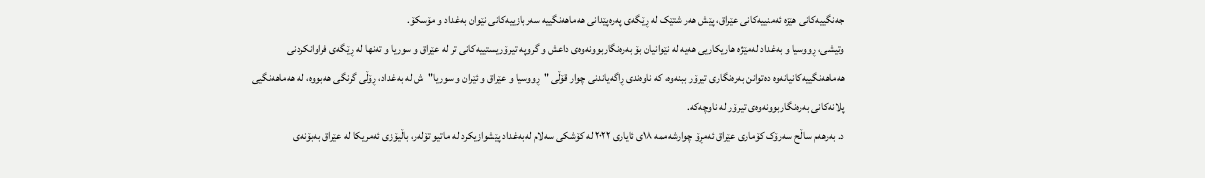جەنگییەکانی ھێزە ئەمنییەکانی عێراق، پێش ھەر شتێک لە ڕێگەی پەرەپێدانی ھەماھەنگییە سەربازییەکانی نێوان بەغداد و مۆسکۆ.
وتیشی، ڕووسیا و بەغداد لەمێژە ھاریکاریی ھەیە لە نێوانیان بۆ بەرەنگاربوونەوەی داعش و گروپە تیرۆریستییەکانی تر لە عێراق و سوریا و تەنھا لە ڕێگەی فراوانکردنی ھەماھەنگییەکانیانەوە دەتوانن بەرەنگاری تیرۆر ببنەوە، کە ناوەندی ڕاگەیاندنی چوار قۆڵی "ڕووسیا و عێراق و ئێران و سوریا"ش لە بەغداد، ڕۆڵی گرنگی ھەبووە، لە ھەماھەنگیی پلانەکانی بەرەنگاربوونەوەی تیرۆر لە ناوچەکە.
د. بەرھەم ساڵح سەرۆک کۆماری عێراق ئەمڕۆ چوارشەممە ١٨ی ئایاری ٢٠٢٢ لە کۆشکی سەلام لەبەغداد پێشوازیکرد لە ماتیو تۆلەر، باڵیۆزی ئەمریکا لە عێراق بەبۆنەی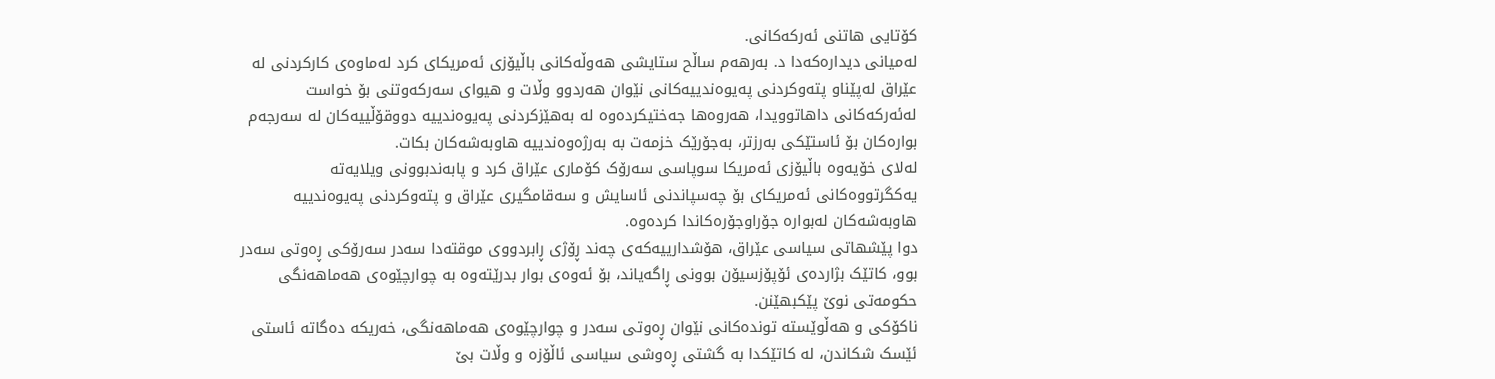کۆتایی ھاتنی ئەرکەکانی.
لەمیانی دیدارەکەدا د. بەرھەم ساڵح ستایشی ھەوڵەکانی باڵیۆزی ئەمریکای کرد لەماوەی کارکردنی لە عێراق لەپێناو پتەوکردنی پەیوەندییەکانی نێوان ھەردوو وڵات و ھیوای سەرکەوتنی بۆ خواست لەئەرکەکانی داھاتوویدا، ھەروەھا جەختیکردەوە لە بەھێزکردنی پەیوەندییە دووقۆڵییەکان لە سەرجەم بوارەکان بۆ ئاستێکی بەرزتر، بەجۆرێک خزمەت بە بەرژەوەندییە ھاوبەشەکان بکات.
لەلای خۆیەوە باڵیۆزی ئەمریکا سوپاسی سەرۆک کۆماری عێراق کرد و پابەندبوونی ویلایەتە یەکگرتووەکانی ئەمریکای بۆ چەسپاندنی ئاسایش و سەقامگیری عێراق و پتەوکردنی پەیوەندییە ھاوبەشەکان لەبوارە جۆراوجۆرەکاندا کردەوە.
دوا پێشھاتی سیاسی عێراق، ھۆشدارییەکەی چەند ڕۆژی ڕابردووی موقتەدا سەدر سەرۆکی ڕەوتی سەدر بوو، کاتێک بژاردەی ئۆپۆزسیۆن بوونی ڕاگەیاند، بۆ ئەوەی بوار بدرێتەوە بە چوارچێوەی ھەماھەنگی حکومەتی نوێ پێکبھێنن.
ناکۆکی و ھەڵوێستە توندەکانی نێوان ڕەوتی سەدر و چوارچێوەی ھەماھەنگی، خەریکە دەگاتە ئاستی ئێسک شکاندن، لە کاتێکدا بە گشتی ڕەوشی سیاسی ئاڵۆزە و وڵات بێ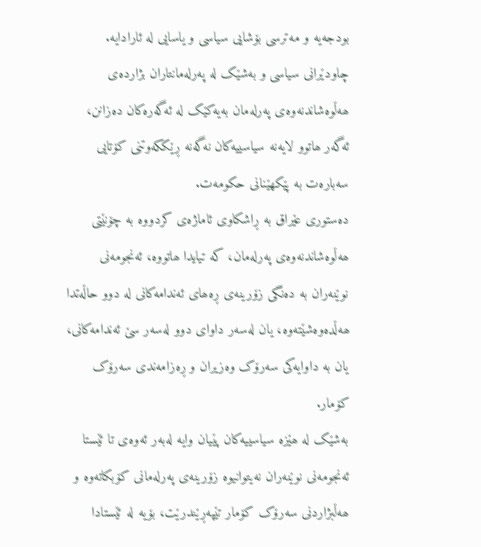بودجەیە و مەترسی بۆشایی سیاسی و یاسایی لە ئارادایە.
چاودێرانی سیاسی و بەشێک لە پەرلەمانتاران بژاردەی ھەڵوەشاندنەوەی پەرلەمان بەیەکێک لە ئەگەرەکان دەزانن، ئەگەر ھاتوو لایەنە سیاسییەکان نەگەنە ڕێککەوتنی کۆتایی سەبارەت بە پێکھێنانی حکومەت.
دەستوری عێراق بە ڕاشکاوی ئاماژەی کردووە بە چۆنێتی ھەڵوەشاندنەوەی پەرلەمان، کە تیایدا ھاتووە، ئەنجومەنی نوێنەران بە دەنگی زۆرینەی ڕەھای ئەندامەکانی لە دوو حاڵەتدا ھەڵدەوەشێتەوە، یان لەسەر داوای دوو لەسەر سێ ئەندامەکانی، یان بە داوایەکی سەرۆک وەزیران و ڕەزامەندی سەرۆک کۆمار.
بەشێک لە ھێزە سیاسییەکان پێیان وایە لەبەر ئەوەی تا ئێستا ئەنجومەنی نوێنەران نەیتوانیوە زۆرینەی پەرلەمانی کۆبکاتەوە و ھەڵبژاردنی سەرۆک کۆمار تێپەڕێندرێت، بۆیە لە ئێستادا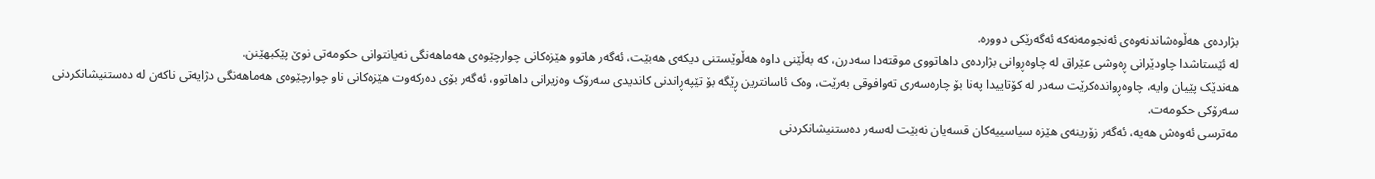بژاردەی ھەڵوەشاندنەوەی ئەنجومەنەکە ئەگەرێکی دوورە.
لە ئێستاشدا چاودێرانی ڕەوشی عێراق لە چاوەڕوانی بژاردەی داھاتووی موقتەدا سەدرن، کە بەڵێنی داوە ھەڵوێستنی دیکەی ھەبێت، ئەگەر ھاتوو ھێزەکانی چوارچێوەی ھەماھەنگی نەیانتوانی حکومەتی نوێ پێکبھێنن.
ھەندێک پێیان وایە، چاوەڕواندەکرێت سەدر لە کۆتاییدا پەنا بۆ چارەسەری تەوافوقی بەرێت، وەک ئاسانترین ڕێگە بۆ تێپەڕاندنی کاندیدی سەرۆک وەزیرانی داھاتوو، ئەگەر بۆی دەرکەوت ھێزەکانی ناو چوارچێوەی ھەماھەنگی دژایەتی ناکەن لە دەستنیشانکردنی سەرۆکی حکومەت.
مەترسی ئەوەش ھەیە، ئەگەر زۆرینەی ھێزە سیاسییەکان قسەیان نەبێت لەسەر دەستنیشانکردنی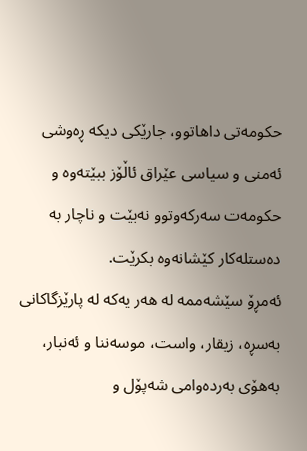حکومەتی داھاتوو، جارێکی دیکە ڕەوشی ئەمنی و سیاسی عێراق ئاڵۆز ببێتەوە و حکومەت سەرکەوتوو نەبێت و ناچار بە دەستلەکار کێشانەوە بکرێت.
ئەمڕۆ سێشەممە لە ھەر یەکە لە پارێزگاکانی بەسڕە، زیقار، واست، موسەننا و ئەنبار، بەھۆی بەردەوامی شەپۆل و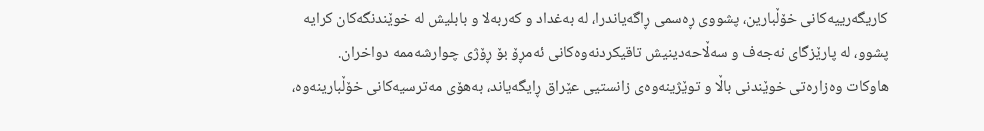کاریگەرییەکانی خۆڵبارین، پشووی ڕەسمی ڕاگەیاندرا، لە بەغداد و کەربەلا و بابلیش لە خوێندنگەکان کرایە پشوو، لە پارێزگای نەجەف و سەڵاحەدینیش تاقیکردنەوەکانی ئەمڕۆ بۆ ڕۆژی چوارشەممە دواخران.
ھاوکات وەزارەتی خوێندنی باڵا و توێژینەوەی زانستیی عێراق ڕایگەیاند، بەھۆی مەترسیەکانی خۆڵبارینەوە،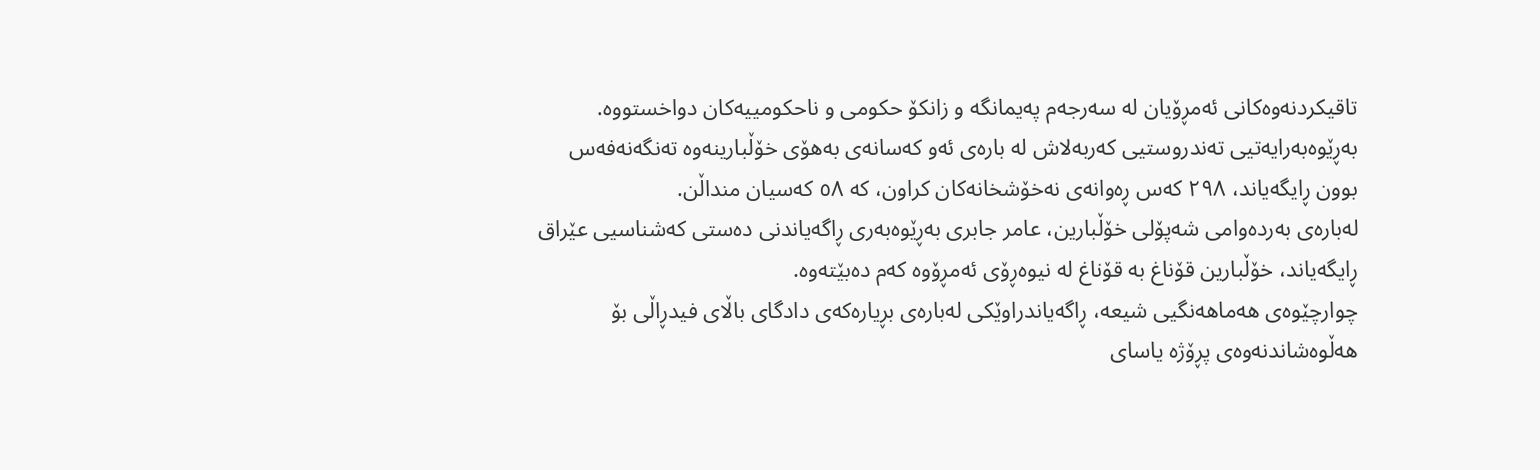تاقیکردنەوەکانی ئەمڕۆیان لە سەرجەم پەیمانگە و زانکۆ حکومی و ناحکومییەکان دواخستووە.
بەڕێوەبەرایەتیی تەندروستیی کەربەلاش لە بارەی ئەو کەسانەی بەھۆی خۆڵبارینەوە تەنگەنەفەس بوون ڕایگەیاند، ٢٩٨ کەس ڕەوانەی نەخۆشخانەکان کراون، کە ٥٨ کەسیان منداڵن.
لەبارەی بەردەوامی شەپۆلی خۆڵبارین، عامر جابری بەڕێوەبەری ڕاگەیاندنی دەستی کەشناسیی عێراق ڕایگەیاند، خۆڵبارین قۆناغ بە قۆناغ لە نیوەڕۆی ئەمڕۆوە کەم دەبێتەوە.
چوارچێوەی ھەماھەنگیی شیعە، ڕاگەیاندراوێکی لەبارەی بڕیارەکەی دادگای باڵای فیدڕاڵی بۆ ھەڵوەشاندنەوەی پڕۆژە یاسای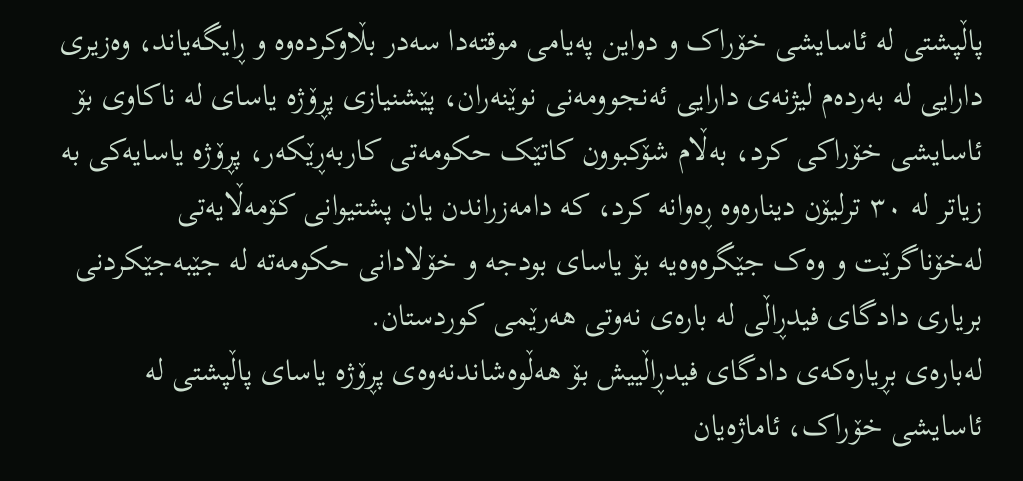پاڵپشتی لە ئاسایشی خۆراک و دواین پەیامی موقتەدا سەدر بڵاوکردەوە و ڕایگەیاند، وەزیری دارایی لە بەردەم لیژنەی دارایی ئەنجوومەنی نوێنەران، پێشنیازی پڕۆژە یاسای لە ناکاوی بۆ ئاسایشی خۆراکی کرد، بەڵام شۆکبوون کاتێک حکومەتی کاربەڕێکەر، پڕۆژە یاسایەکی بە زیاتر لە ٣٠ ترلیۆن دینارەوە ڕەوانە کرد، کە دامەزراندن یان پشتیوانی کۆمەڵایەتی لەخۆناگرێت و وەک جێگرەوەیە بۆ یاسای بودجە و خۆلادانی حکومەتە لە جێبەجێکردنی بریاری دادگای فیدڕاڵی لە بارەی نەوتی ھەرێمی کوردستان.
لەبارەی بڕیارەکەی دادگای فیدڕاڵییش بۆ ھەڵوەشاندنەوەی پڕۆژە یاسای پاڵپشتی لە ئاسایشی خۆراک، ئاماژەیان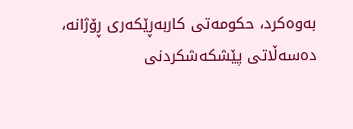بەوەکرد، حکومەتی کاربەڕێکەری ڕۆژانە، دەسەڵاتی پێشکەشکردنی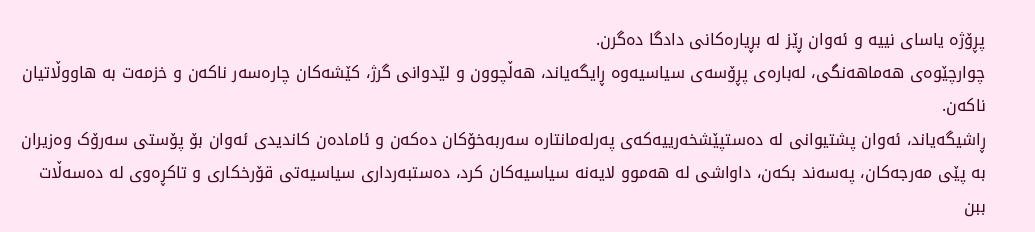پڕۆژە یاسای نییە و ئەوان ڕێز لە بڕیارەکانی دادگا دەگرن.
چوارچێوەی ھەماھەنگی، لەبارەی پڕۆسەی سیاسیەوە ڕایگەیاند، ھەڵچوون و لێدوانی گرژ، کێشەکان چارەسەر ناکەن و خزمەت بە ھاووڵاتیان ناکەن.
ڕاشیگەیاند، ئەوان پشتیوانی لە دەستپێشخەرییەکەی پەرلەمانتارە سەربەخۆکان دەکەن و ئامادەن کاندیدی ئەوان بۆ پۆستی سەرۆک وەزیران بە پێی مەرجەکان، پەسەند بکەن، داواشی لە ھەموو لایەنە سیاسیەکان کرد، دەستبەرداری سیاسیەتی قۆرخکاری و تاکڕەوی لە دەسەڵات ببن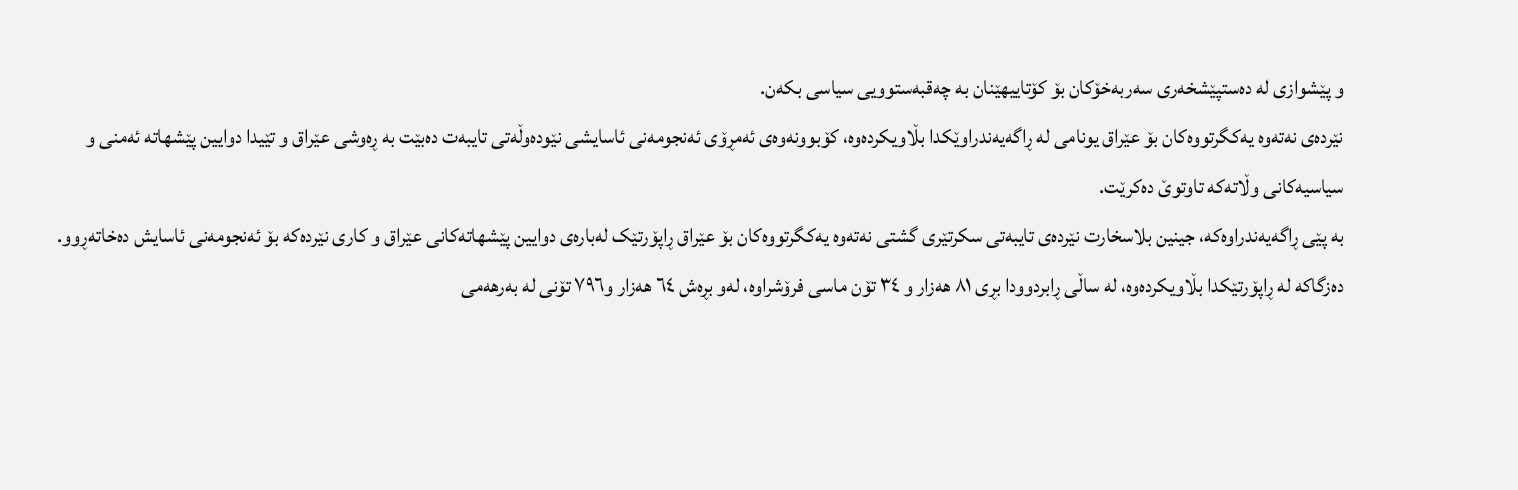و پێشوازی لە دەستپێشخەری سەربەخۆکان بۆ کۆتاییھێنان بە چەقبەستوویی سیاسی بکەن.
نێردەی نەتەوە یەکگرتووەکان بۆ عێراق یونامی لە ڕاگەیەندراوێکدا بڵاویکردەوە، کۆبوونەوەی ئەمڕۆی ئەنجومەنی ئاسایشی نێودەوڵەتی تایبەت دەبێت بە ڕەوشی عێراق و تێیدا دوایین پێشھاتە ئەمنی و سیاسیەکانی وڵاتەکە تاوتوێ دەکرێت.
بە پێی ڕاگەیەندراوەکە، جینین بلاسخارت نێردەی تایبەتی سکرتێری گشتی نەتەوە یەکگرتووەکان بۆ عێراق ڕاپۆرتێک لەبارەی دوایین پێشھاتەکانی عێراق و کاری نێردەکە بۆ ئەنجومەنی ئاسایش دەخاتەڕوو.
دەزگاکە لە ڕاپۆرتێکدا بڵاویکردەوە، لە ساڵی ڕابردوودا بڕی ٨١ ھەزار و ٣٤ تۆن ماسی فرۆشراوە، لەو بڕەش ٦٤ ھەزار و٧٩٦ تۆنی لە بەرھەمی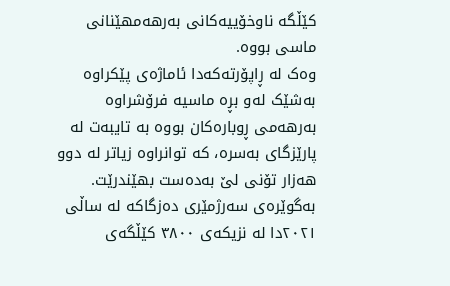کێڵگە ناوخۆییەکانی بەرھەمھێنانی ماسی بووە.
وەک لە ڕاپۆرتەکەدا ئاماژەی پێکراوە بەشێک لەو بڕە ماسیە فرۆشراوە بەرھەمی ڕوبارەکان بووە بە تایبەت لە پارێزگای بەسرە، کە توانراوە زیاتر لە دوو ھەزار تۆنی لێ بەدەست بھێندرێت.
بەگوێرەی سەرژمێری دەزگاکە لە ساڵی ٢٠٢١دا لە نزیکەی ٣٨٠٠ کێڵگەی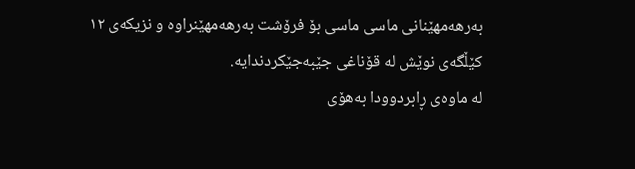بەرھەمھێنانی ماسی ماسی بۆ فرۆشت بەرھەمھێنراوە و نزیکەی ١٢ کێڵگەی نوێش لە قۆناغی جێبەجێکردندایە.
لە ماوەی ڕابردوودا بەھۆی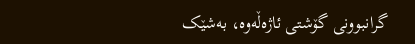گرانبوونی گۆشتی ئاژەڵەوە، بەشێک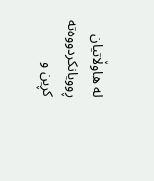لە ھاوڵاتیان ڕوویانکردووەتە کڕین و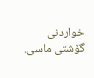خواردنی گۆشتی ماسی.